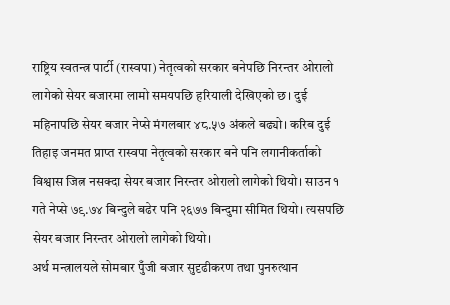राष्ट्रिय स्वतन्त्र पार्टी (रास्वपा) नेतृत्वको सरकार बनेपछि निरन्तर ओरालो लागेको सेयर बजारमा लामो समयपछि हरियाली देखिएको छ। दुई महिनापछि सेयर बजार नेप्से मंगलबार ४८.५७ अंकले बढ्यो। करिब दुई तिहाइ जनमत प्राप्त रास्वपा नेतृत्वको सरकार बने पनि लगानीकर्ताको विश्वास जित्न नसक्दा सेयर बजार निरन्तर ओरालो लागेको थियो। साउन १ गते नेप्से ७९.७४ बिन्दुले बढेर पनि २६७७ बिन्दुमा सीमित थियो। त्यसपछि सेयर बजार निरन्तर ओरालो लागेको थियो।
अर्थ मन्त्रालयले सोमबार पुँजी बजार सुदृढीकरण तथा पुनरुत्थान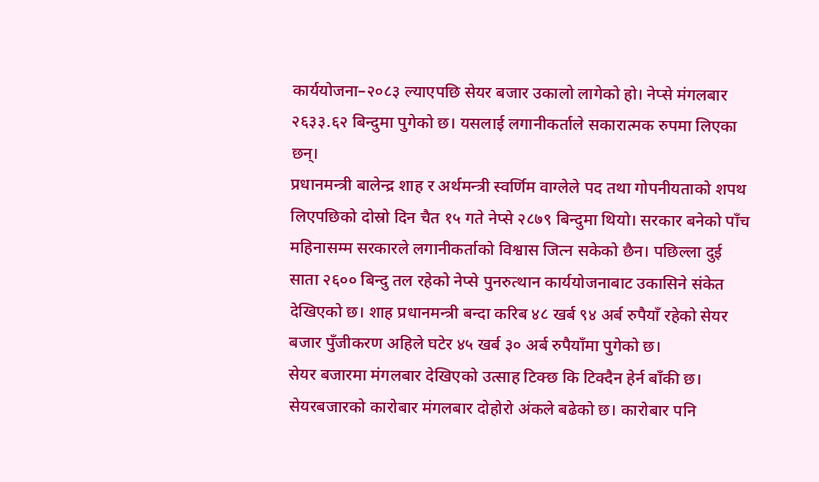कार्ययोजना–२०८३ ल्याएपछि सेयर बजार उकालो लागेको हो। नेप्से मंगलबार २६३३.६२ बिन्दुमा पुगेको छ। यसलाई लगानीकर्ताले सकारात्मक रुपमा लिएका छन्।
प्रधानमन्त्री बालेन्द्र शाह र अर्थमन्त्री स्वर्णिम वाग्लेले पद तथा गोपनीयताको शपथ लिएपछिको दोस्रो दिन चैत १५ गते नेप्से २८७९ बिन्दुमा थियो। सरकार बनेको पाँच महिनासम्म सरकारले लगानीकर्ताको विश्वास जित्न सकेको छैन। पछिल्ला दुई साता २६०० बिन्दु तल रहेको नेप्से पुनरुत्थान कार्ययोजनाबाट उकासिने संकेत देखिएको छ। शाह प्रधानमन्त्री बन्दा करिब ४८ खर्ब ९४ अर्ब रुपैयाँ रहेको सेयर बजार पुँजीकरण अहिले घटेर ४५ खर्ब ३० अर्ब रुपैयाँमा पुगेको छ।
सेयर बजारमा मंगलबार देखिएको उत्साह टिक्छ कि टिक्दैन हेर्न बाँकी छ। सेयरबजारको कारोबार मंगलबार दोहोरो अंकले बढेको छ। कारोबार पनि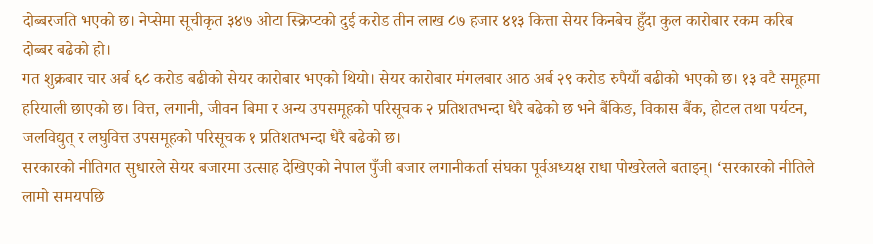दोब्बरजति भएको छ। नेप्सेमा सूचीकृत ३४७ ओटा स्क्रिप्टको दुई करोड तीन लाख ८७ हजार ४१३ कित्ता सेयर किनबेच हुँदा कुल कारोबार रकम करिब दोब्बर बढेको हो।
गत शुक्रबार चार अर्ब ६८ करोड बढीको सेयर कारोबार भएको थियो। सेयर कारोबार मंगलबार आठ अर्ब २९ करोड रुपैयाँ बढीको भएको छ। १३ वटै समूहमा हरियाली छाएको छ। वित्त, लगानी, जीवन बिमा र अन्य उपसमूहको परिसूचक २ प्रतिशतभन्दा धेरै बढेको छ भने बैंकिङ, विकास बैंक, होटल तथा पर्यटन, जलविद्युत् र लघुवित्त उपसमूहको परिसूचक १ प्रतिशतभन्दा धेरै बढेको छ।
सरकारको नीतिगत सुधारले सेयर बजारमा उत्साह देखिएको नेपाल पुँजी बजार लगानीकर्ता संघका पूर्वअध्यक्ष राधा पोखरेलले बताइन्। ‘सरकारको नीतिले लामो समयपछि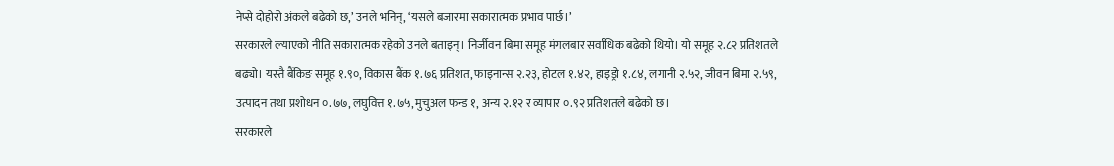नेप्से दोहोरो अंकले बढेको छ,’ उनले भनिन्, ‘यसले बजारमा सकारात्मक प्रभाव पार्छ।’
सरकारले ल्याएको नीति सकारात्मक रहेको उनले बताइन्। निर्जीवन बिमा समूह मंगलबार सर्वाधिक बढेको थियो। यो समूह २.८२ प्रतिशतले बढ्यो। यस्तै बैंकिङ समूह १.९०, विकास बैंक १.७६ प्रतिशत, फाइनान्स २.२३, होटल १.४२, हाइड्रो १.८४, लगानी २.५२, जीवन बिमा २.५९, उत्पादन तथा प्रशोधन ०.७७, लघुवित्त १.७५, मुचुअल फन्ड १, अन्य २.१२ र व्यापार ०.९२ प्रतिशतले बढेको छ।
सरकारले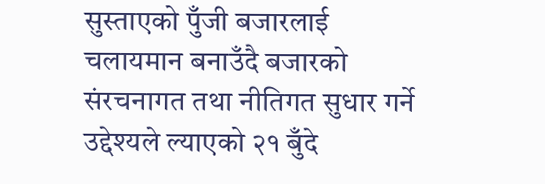सुस्ताएको पुँजी बजारलाई चलायमान बनाउँदै बजारको संरचनागत तथा नीतिगत सुधार गर्ने उद्देश्यले ल्याएको २१ बुँदे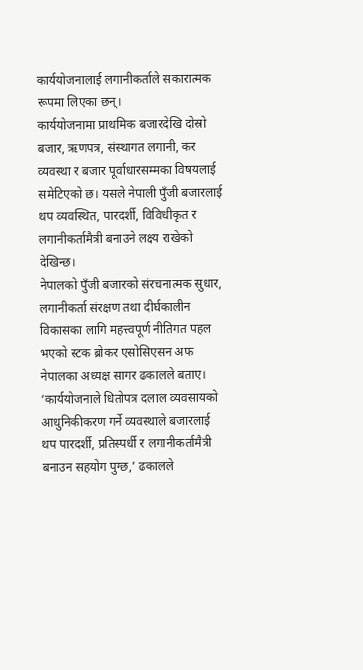कार्ययोजनालाई लगानीकर्ताले सकारात्मक रूपमा लिएका छन्।
कार्ययोजनामा प्राथमिक बजारदेखि दोस्रो बजार, ऋणपत्र, संस्थागत लगानी, कर व्यवस्था र बजार पूर्वाधारसम्मका विषयलाई समेटिएको छ। यसले नेपाली पुँजी बजारलाई थप व्यवस्थित, पारदर्शी, विविधीकृत र लगानीकर्तामैत्री बनाउने लक्ष्य राखेको देखिन्छ।
नेपालको पुँजी बजारको संरचनात्मक सुधार, लगानीकर्ता संरक्षण तथा दीर्घकालीन विकासका लागि महत्त्वपूर्ण नीतिगत पहल भएको स्टक ब्रोकर एसोसिएसन अफ नेपालका अध्यक्ष सागर ढकालले बताए। ‘कार्ययोजनाले धितोपत्र दलाल व्यवसायको आधुनिकीकरण गर्ने व्यवस्थाले बजारलाई थप पारदर्शी, प्रतिस्पर्धी र लगानीकर्तामैत्री बनाउन सहयोग पुग्छ,’ ढकालले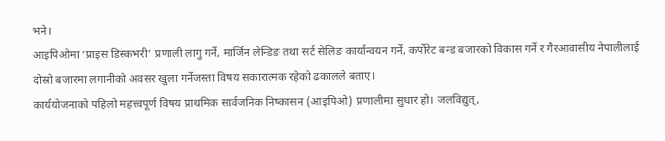भने।
आइपिओमा ‘प्राइस डिस्कभरी’ प्रणाली लागु गर्ने, मार्जिन लेन्डिङ तथा सर्ट सेलिङ कार्यान्वयन गर्ने, कर्पोरेट बन्ड बजारको विकास गर्ने र गैरआवासीय नेपालीलाई दोस्रो बजारमा लगानीको अवसर खुला गर्नेजस्ता विषय सकारात्मक रहेको ढकालले बताए।
कार्ययोजनाको पहिलो महत्त्वपूर्ण विषय प्राथमिक सार्वजनिक निष्कासन (आइपिओ) प्रणालीमा सुधार हो। जलविद्युत्,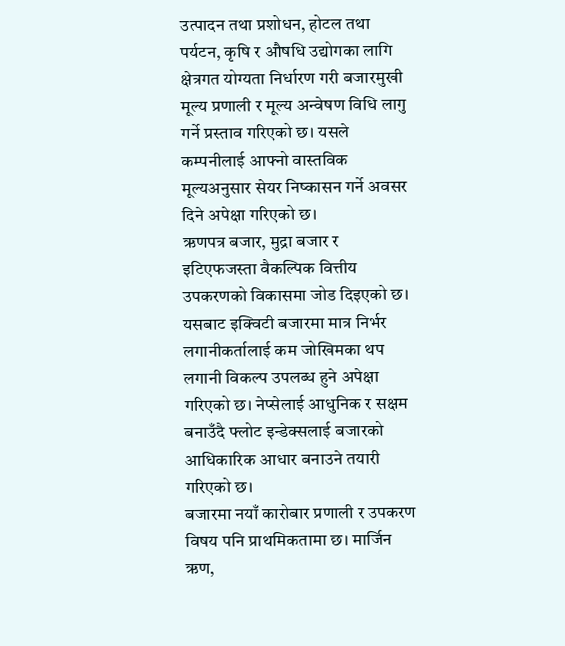उत्पादन तथा प्रशोधन, होटल तथा पर्यटन, कृषि र औषधि उद्योगका लागि क्षेत्रगत योग्यता निर्धारण गरी बजारमुखी मूल्य प्रणाली र मूल्य अन्वेषण विधि लागु गर्ने प्रस्ताव गरिएको छ। यसले कम्पनीलाई आफ्नो वास्तविक मूल्यअनुसार सेयर निष्कासन गर्ने अवसर दिने अपेक्षा गरिएको छ।
ऋणपत्र बजार, मुद्रा बजार र इटिएफजस्ता वैकल्पिक वित्तीय उपकरणको विकासमा जोड दिइएको छ। यसबाट इक्विटी बजारमा मात्र निर्भर लगानीकर्तालाई कम जोखिमका थप लगानी विकल्प उपलब्ध हुने अपेक्षा गरिएको छ। नेप्सेलाई आधुनिक र सक्षम बनाउँदै फ्लोट इन्डेक्सलाई बजारको आधिकारिक आधार बनाउने तयारी गरिएको छ।
बजारमा नयाँ कारोबार प्रणाली र उपकरण विषय पनि प्राथमिकतामा छ। मार्जिन ऋण,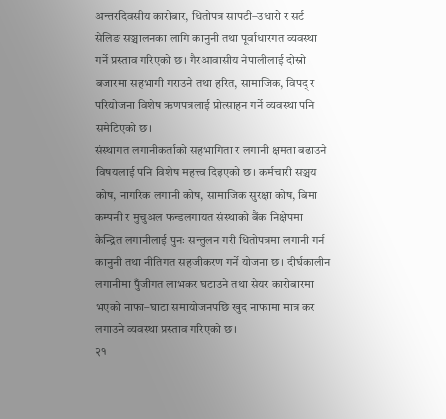अन्तरदिवसीय कारोबार, धितोपत्र सापटी–उधारो र सर्ट सेलिङ सञ्चालनका लागि कानुनी तथा पूर्वाधारगत व्यवस्था गर्ने प्रस्ताव गरिएको छ। गैरआवासीय नेपालीलाई दोस्रो बजारमा सहभागी गराउने तथा हरित, सामाजिक, विपद् र परियोजना विशेष ऋणपत्रलाई प्रोत्साहन गर्ने व्यवस्था पनि समेटिएको छ।
संस्थागत लगानीकर्ताको सहभागिता र लगानी क्षमता बढाउने विषयलाई पनि विशेष महत्त्व दिइएको छ। कर्मचारी सञ्चय कोष, नागरिक लगानी कोष, सामाजिक सुरक्षा कोष, बिमा कम्पनी र मुचुअल फन्डलगायत संस्थाको बैंक निक्षेपमा केन्द्रित लगानीलाई पुनः सन्तुलन गरी धितोपत्रमा लगानी गर्न कानुनी तथा नीतिगत सहजीकरण गर्ने योजना छ। दीर्घकालीन लगानीमा पुँजीगत लाभकर घटाउने तथा सेयर कारोबारमा भएको नाफा–घाटा समायोजनपछि खुद नाफामा मात्र कर लगाउने व्यवस्था प्रस्ताव गरिएको छ।
२१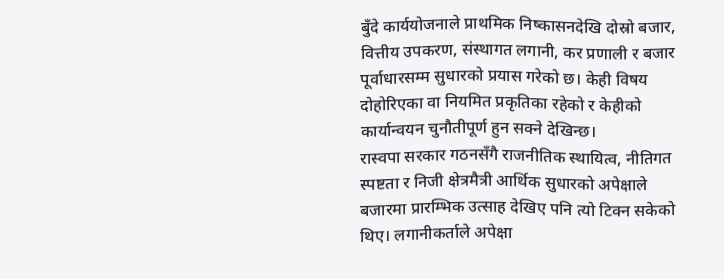बुँदे कार्ययोजनाले प्राथमिक निष्कासनदेखि दोस्रो बजार, वित्तीय उपकरण, संस्थागत लगानी, कर प्रणाली र बजार पूर्वाधारसम्म सुधारको प्रयास गरेको छ। केही विषय दोहोरिएका वा नियमित प्रकृतिका रहेको र केहीको कार्यान्वयन चुनौतीपूर्ण हुन सक्ने देखिन्छ।
रास्वपा सरकार गठनसँगै राजनीतिक स्थायित्व, नीतिगत स्पष्टता र निजी क्षेत्रमैत्री आर्थिक सुधारको अपेक्षाले बजारमा प्रारम्भिक उत्साह देखिए पनि त्यो टिक्न सकेको थिए। लगानीकर्ताले अपेक्षा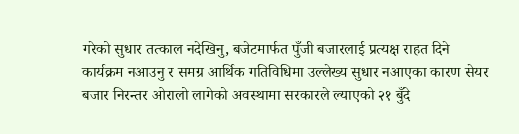गरेको सुधार तत्काल नदेखिनु, बजेटमार्फत पुँजी बजारलाई प्रत्यक्ष राहत दिने कार्यक्रम नआउनु र समग्र आर्थिक गतिविधिमा उल्लेख्य सुधार नआएका कारण सेयर बजार निरन्तर ओरालो लागेको अवस्थामा सरकारले ल्याएको २१ बुँदे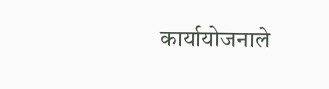कार्यायोजनाले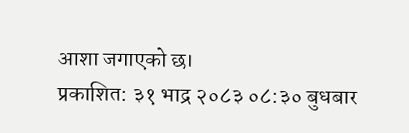आशा जगाएको छ।
प्रकाशित: ३१ भाद्र २०८३ ०८:३० बुधबार